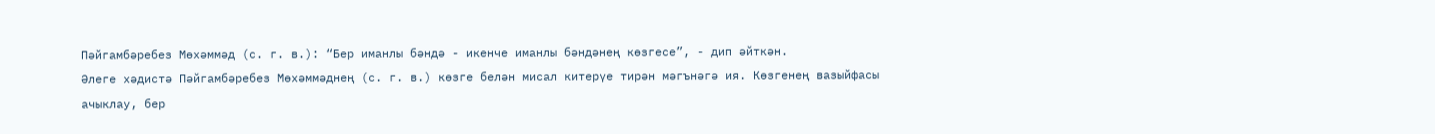Пәйгамбәребез Мөхәммәд (с. г. в.): “Бер иманлы бәндә - икенче иманлы бәндәнең көзгесе”, - дип әйткән.
Әлеге хәдистә Пәйгамбәребез Мөхәммәднең (с. г. в.) көзге белән мисал китерүе тирән мәгънәгә ия. Көзгенең вазыйфасы ачыклау, бер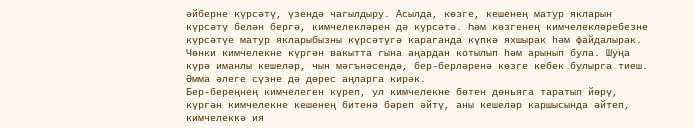әйберне күрсәтү, үзендә чагылдыру. Асылда, көзге, кешенең матур якларын күрсәтү белән бергә, кимчелекләрен дә күрсәтә. Һәм көзгенең кимчелекләребезне күрсәтүе матур якларыбызны күрсәтүгә караганда күпкә яхшырак һәм файдалырак. Чөнки кимчелекне күргән вакытта гына аңардан котылып һәм арынып була. Шуңа күрә иманлы кешеләр, чын мәгънәсендә, бер-берләренә көзге кебек булырга тиеш. Әмма әлеге сүзне дә дөрес аңларга кирәк.
Бер-береңнең кимчелеген күреп, ул кимчелекне бөтен дөньяга таратып йөрү, күргән кимчелекне кешенең битенә бәреп әйтү, аны кешеләр каршысында әйтеп, кимчелеккә ия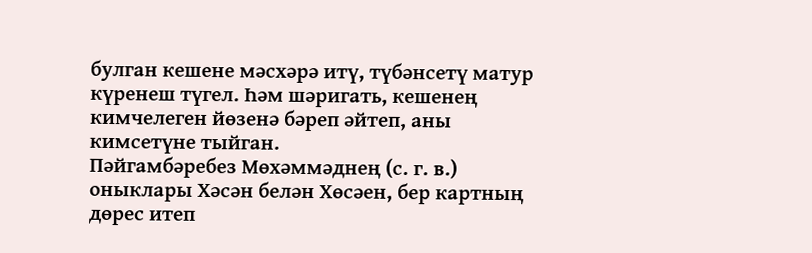булган кешене мәсхәрә итү, түбәнсетү матур күренеш түгел. Һәм шәригать, кешенең кимчелеген йөзенә бәреп әйтеп, аны кимсетүне тыйган.
Пәйгамбәребез Мөхәммәднең (с. г. в.) оныклары Хәсән белән Хөсәен, бер картның дөрес итеп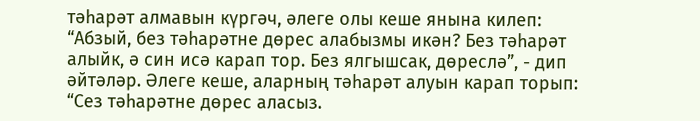тәһарәт алмавын күргәч, әлеге олы кеше янына килеп: “Абзый, без тәһарәтне дөрес алабызмы икән? Без тәһарәт алыйк, ә син исә карап тор. Без ялгышсак, дөреслә”, - дип әйтәләр. Әлеге кеше, аларның тәһарәт алуын карап торып: “Сез тәһарәтне дөрес аласыз.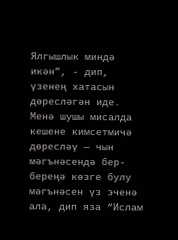Ялгышлык миндә икән”, - дип, үзенең хатасын дөресләгән иде. Менә шушы мисалда кешене кимсетмичә дөресләү — чын мәгънәсендә бер-береңә көзге булу мәгънәсен үз эченә ала, дип яза “Ислам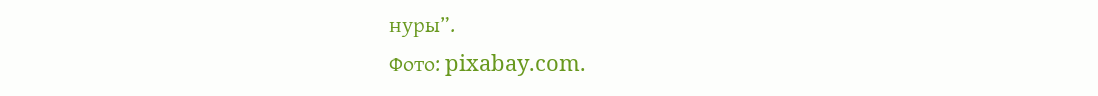нуры”.
Фото: pixabay.com.